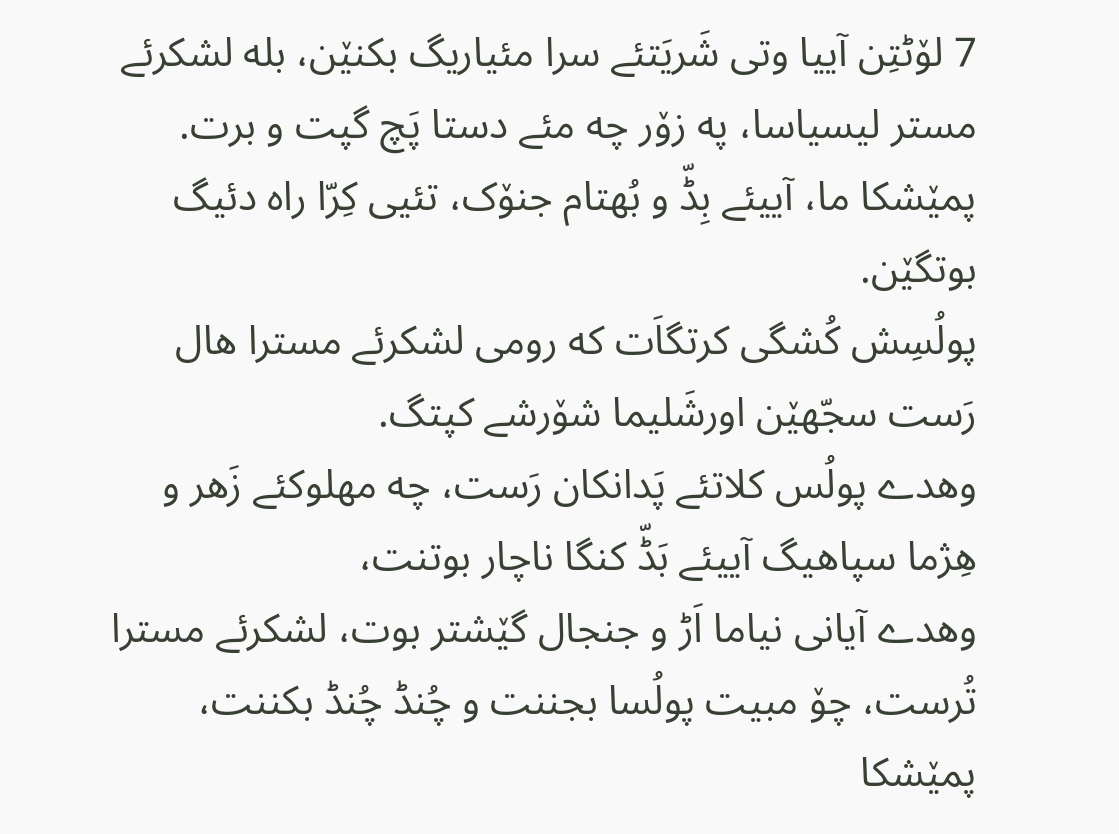7 لۆٹتِن آییا وتی شَریَتئے سرا مئیاریگ بکنێن، بله لشکرئے مستر لیسیاسا، په زۆر چه مئے دستا پَچ گپت و برت. پمێشکا ما، آییئے بِڈّ و بُهتام جنۆک، تئیی کِرّا راه دئیگ بوتگێن.
پولُسِش کُشگی کرتگاَت که رومی لشکرئے مسترا هال رَست سجّهێن اورشَلیما شۆرشے کپتگ.
وهدے پولُس کلاتئے پَدانکان رَست، چه مهلوکئے زَهر و هِژما سپاهیگ آییئے بَڈّ کنگا ناچار بوتنت،
وهدے آیانی نیاما اَڑ و جنجال گێشتر بوت، لشکرئے مسترا تُرست، چۆ مبیت پولُسا بجننت و چُنڈ چُنڈ بکننت، پمێشکا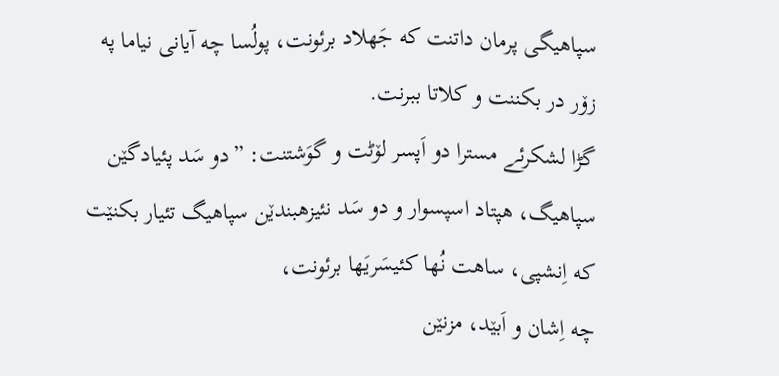سپاهیگی پرمان داتنت که جَهلاد برئونت، پولُسا چه آیانی نیاما په زۆر در بکننت و کلاتا ببرنت.
گڑا لشکرئے مسترا دو اَپسر لۆٹت و گوَشتنت: ”دو سَد پئیادگێن سپاهیگ، هپتاد اسپسوار و دو سَد نئیزهبندێن سپاهیگ تئیار بکنێت که اِنشپی، ساهت نُها کئیسَریَها برئونت،
چه اِشان و اَبێد، مزنێن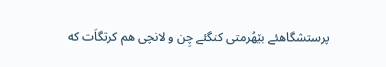پرستشگاهئے بێهُرمتی کنگئے چِن و لانچی هم کرتگاَت که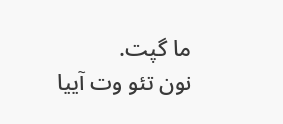ما گپت.
نون تئو وت آییا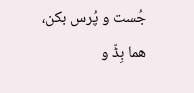جُست و پُرس بکن، هما بِڈّ و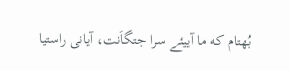بُهتام که ما آییئے سرا جتگاَنت، آیانی راستیا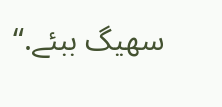سهیگ ببئے.“